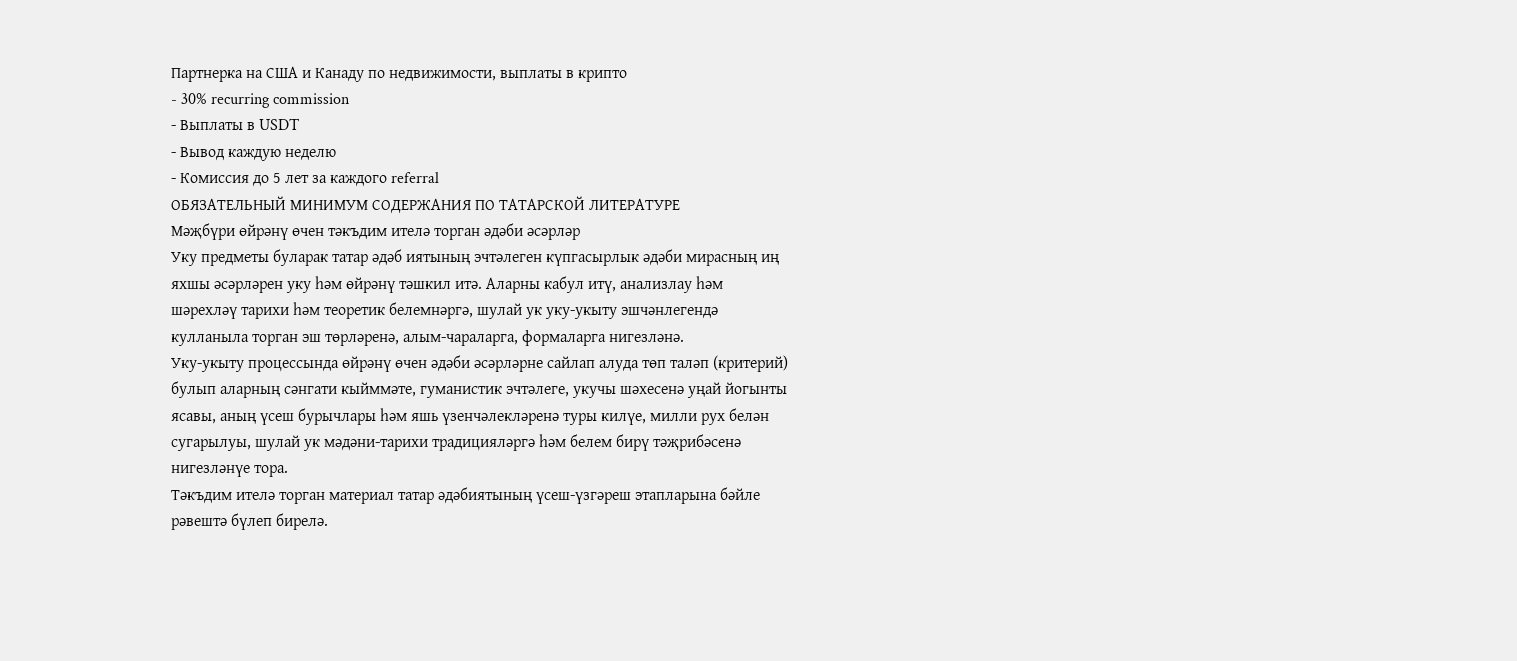Партнерка на США и Канаду по недвижимости, выплаты в крипто
- 30% recurring commission
- Выплаты в USDT
- Вывод каждую неделю
- Комиссия до 5 лет за каждого referral
ОБЯЗАТЕЛЬНЫЙ МИНИМУМ СОДЕРЖАНИЯ ПО ТАТАРСКОЙ ЛИТЕРАТУРЕ
Мәҗбүри өйрәнү өчен тәкъдим ителә торган әдәби әсәрләр
Уку предметы буларак татар әдәб иятының эчтәлеген күпгасырлык әдәби мирасның иң яхшы әсәрләрен уку һәм өйрәнү тәшкил итә. Аларны кабул итү, анализлау һәм шәрехләү тарихи һәм теоретик белемнәргә, шулай ук уку-укыту эшчәнлегендә кулланыла торган эш төрләренә, алым-чараларга, формаларга нигезләнә.
Уку-укыту процессында өйрәнү өчен әдәби әсәрләрне сайлап алуда төп таләп (критерий) булып аларның сәнгати кыйммәте, гуманистик эчтәлеге, укучы шәхесенә уңай йогынты ясавы, аның үсеш бурычлары һәм яшь үзенчәлекләренә туры килүе, милли рух белән сугарылуы, шулай ук мәдәни-тарихи традицияләргә һәм белем бирү тәҗрибәсенә нигезләнүе тора.
Тәкъдим ителә торган материал татар әдәбиятының үсеш-үзгәреш этапларына бәйле рәвештә бүлеп бирелә.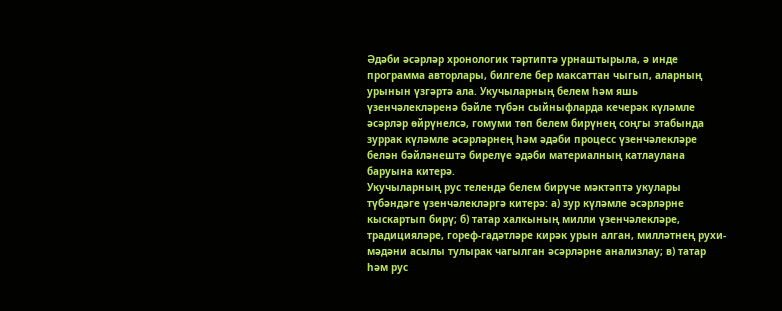Әдәби әсәрләр хронологик тәртиптә урнаштырыла, ә инде программа авторлары, билгеле бер максаттан чыгып, аларның урынын үзгәртә ала. Укучыларның белем һәм яшь үзенчәлекләренә бәйле түбән сыйныфларда кечерәк күләмле әсәрләр өйрүнелсә, гомуми төп белем бирүнең соңгы этабында зуррак күләмле әсәрләрнең һәм әдәби процесс үзенчәлекләре белән бәйләнештә бирелүе әдәби материалның катлаулана баруына китерә.
Укучыларның рус телендә белем бирүче мәктәптә укулары түбәндәге үзенчәлекләргә китерә: а) зур күләмле әсәрләрне кыскартып бирү; б) татар халкының милли үзенчәлекләре, традицияләре, гореф-гадәтләре кирәк урын алган, милләтнең рухи-мәдәни асылы тулырак чагылган әсәрләрне анализлау; в) татар һәм рус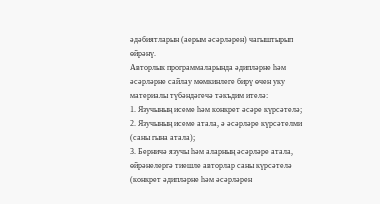әдәбиятларын (аерым әсәрләрен) чагыштырып өйрәнү.
Авторлык программаларында әдипләрне һәм әсәрләрне сайлау мөмкинлеге бирү өчен уку материалы түбәндәгечә тәкъдим ителә:
1. Язучының исеме һәм конкрет әсәре күрсәтелә;
2. Язучының исеме атала, ә әсәрләре күрсәтелми (саны гына атала);
3. Берничә язучы һәм аларның әсәрләре атала, өйрәнелергә тиешле авторлар саны күрсәтелә (конкрет әдипләрне һәм әсәрләрен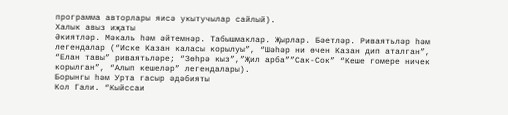программа авторлары яисә укытучылар сайлый).
Халык авыз иҗаты
Әкиятләр. Мәкаль һәм әйтемнәр. Табышмаклар. Җырлар. Бәетләр. Риваятьләр һәм легендалар (“Иске Казан каласы корылуы”, “Шәһәр ни өчен Казан дип аталган”, “Елан тавы” риваятьләре; “Зөһрә кыз”,”Җил арба””Сак-Сок” “Кеше гомере ничек корылган”, “Алып кешеләр” легендалары).
Борынгы һәм Урта гасыр әдәбияты
Кол Гали. “Кыйссаи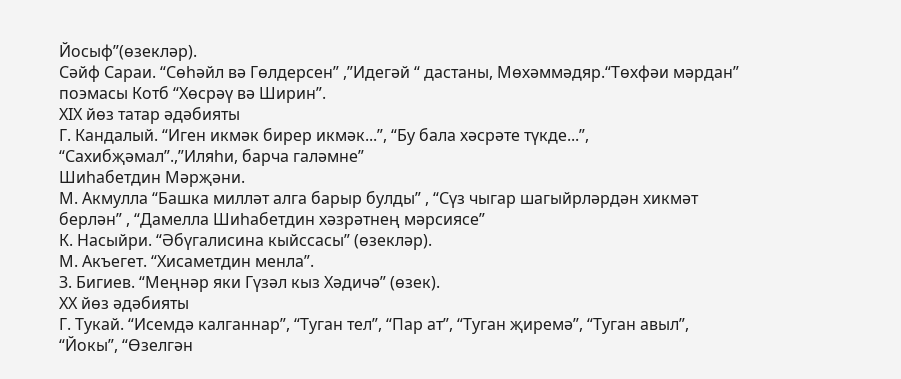Йосыф”(өзекләр).
Сәйф Сараи. “Сөһәйл вә Гөлдерсен” ,”Идегәй “ дастаны, Мөхәммәдяр.“Төхфәи мәрдан” поэмасы Котб “Хөсрәү вә Ширин”.
ХIХ йөз татар әдәбияты
Г. Кандалый. “Иген икмәк бирер икмәк...”, “Бу бала хәсрәте түкде...”, “Сахибҗәмал”.,”Иляһи, барча галәмне”
Шиһабетдин Мәрҗәни.
М. Акмулла “Башка милләт алга барыр булды” , “Сүз чыгар шагыйрләрдән хикмәт берлән” , “Дамелла Шиһабетдин хәзрәтнең мәрсиясе”
К. Насыйри. “Әбүгалисина кыйссасы” (өзекләр).
М. Акъегет. “Хисаметдин менла”.
З. Бигиев. “Меңнәр яки Гүзәл кыз Хәдичә” (өзек).
ХХ йөз әдәбияты
Г. Тукай. “Исемдә калганнар”, “Туган тел”, “Пар ат”, “Туган җиремә”, “Туган авыл”, “Йокы”, “Өзелгән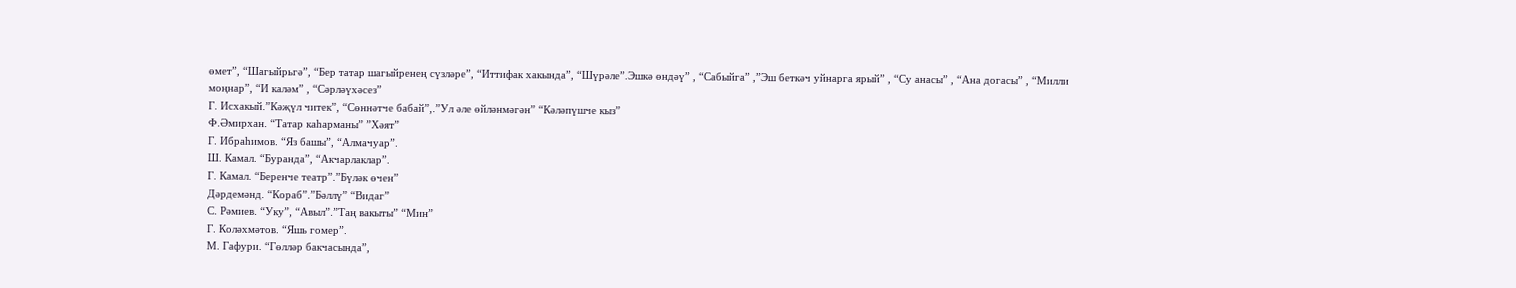өмет”, “Шагыйрьгә”, “Бер татар шагыйренең сүзләре”, “Иттифак хакында”, “Шүрәле”.Эшкә өндәү” , “Сабыйга” ,”Эш беткәч уйнарга ярый” , “Су анасы” , “Ана догасы” , “Милли моңнар”, “И каләм” , “Сәрләүхәсез”
Г. Исхакый.”Кәҗүл читек”, “Сөннәтче бабай”,.”Ул әле өйләнмәгән” “Кәләпүшче кыз”
Ф.Әмирхан. “Татар каһарманы” ”Хәят”
Г. Ибраһимов. “Яз башы”, “Алмачуар”.
Ш. Камал. “Буранда”, “Акчарлаклар”.
Г. Камал. “Беренче театр”.”Бүләк өчен”
Дәрдемәнд. “Кораб”.”Бәллү” “Видаг”
С. Рәмиев. “Уку”, “Авыл”.”Таң вакыты” “Мин”
Г. Коләхмәтов. “Яшь гомер”.
М. Гафури. “Гөлләр бакчасында”,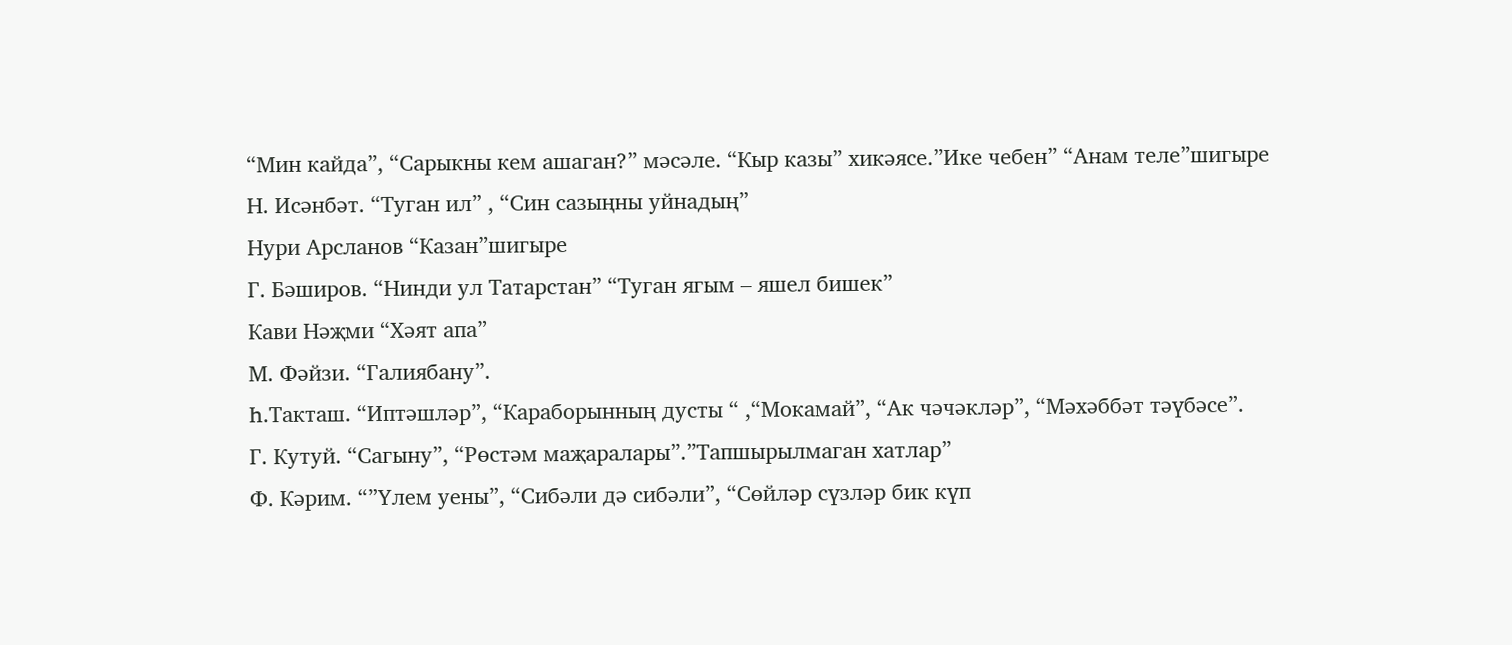“Мин кайда”, “Сарыкны кем ашаган?” мәсәле. “Кыр казы” хикәясе.”Ике чебен” “Анам теле”шигыре
Н. Исәнбәт. “Туган ил” , “Син сазыңны уйнадың”
Нури Арсланов “Казан”шигыре
Г. Бәширов. “Нинди ул Татарстан” “Туган ягым – яшел бишек”
Кави Нәҗми “Хәят апа”
М. Фәйзи. “Галиябану”.
Һ.Такташ. “Иптәшләр”, “Караборынның дусты “ ,“Мокамай”, “Ак чәчәкләр”, “Мәхәббәт тәүбәсе”.
Г. Кутуй. “Сагыну”, “Рөстәм маҗаралары”.”Тапшырылмаган хатлар”
Ф. Кәрим. “”Үлем уены”, “Сибәли дә сибәли”, “Сөйләр сүзләр бик күп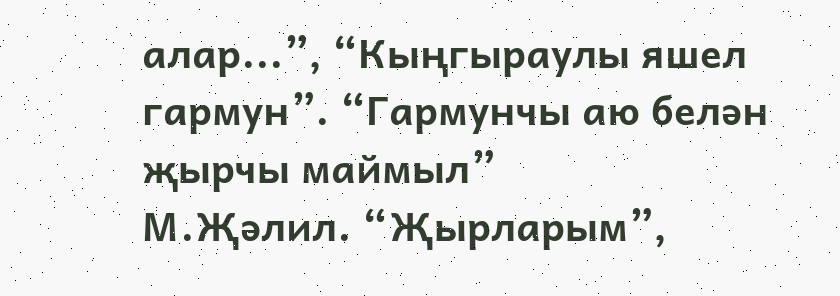алар...”, “Кыңгыраулы яшел гармун”. “Гармунчы аю белән җырчы маймыл”
М.Җәлил. “Җырларым”,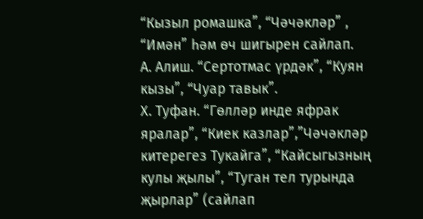“Кызыл ромашка”, “Чәчәкләр” , “Имән” һәм өч шигырен сайлап.
А. Алиш. “Сертотмас үрдәк”, “Куян кызы”, “Чуар тавык”.
Х. Туфан. “Гөлләр инде яфрак яралар”, “Киек казлар”,”Чәчәкләр китерегез Тукайга”, “Кайсыгызның кулы җылы”, “Туган тел турында җырлар” (сайлап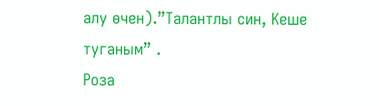алу өчен).”Талантлы син, Кеше туганым” .
Роза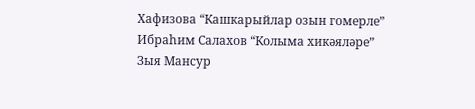Хафизова “Кашкарыйлар озын гомерле”
Ибраһим Салахов “Колыма хикәяләре”
Зыя Мансур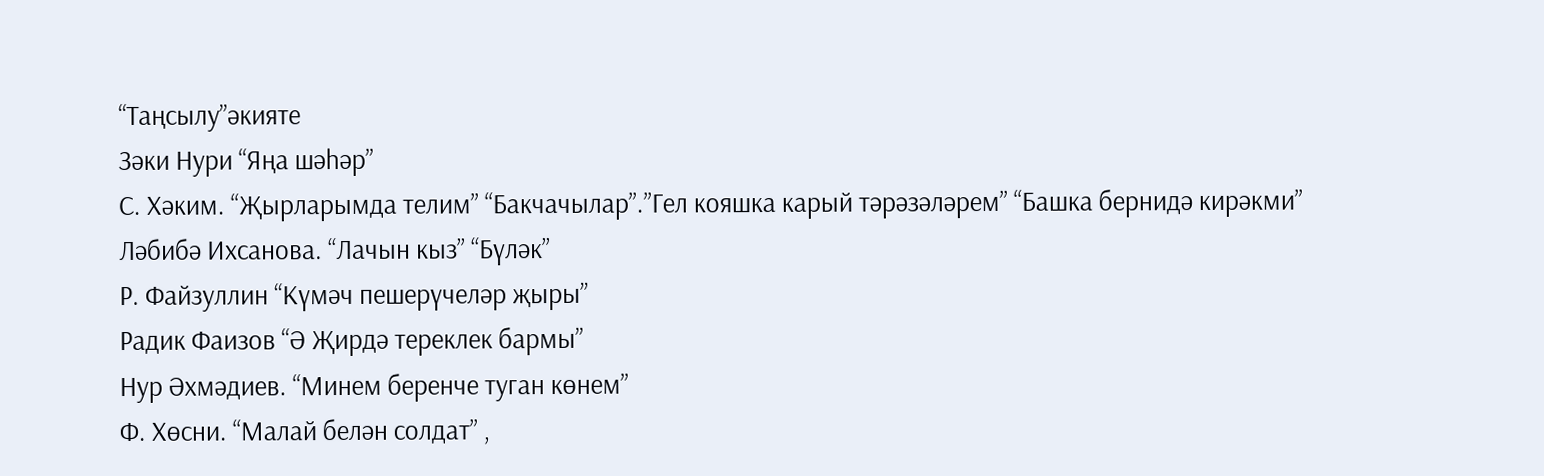“Таңсылу”әкияте
Зәки Нури “Яңа шәһәр”
С. Хәким. “Җырларымда телим” “Бакчачылар”.”Гел кояшка карый тәрәзәләрем” “Башка бернидә кирәкми”
Ләбибә Ихсанова. “Лачын кыз” “Бүләк”
Р. Файзуллин “Күмәч пешерүчеләр җыры”
Радик Фаизов “Ә Җирдә тереклек бармы”
Нур Әхмәдиев. “Минем беренче туган көнем”
Ф. Хөсни. “Малай белән солдат” ,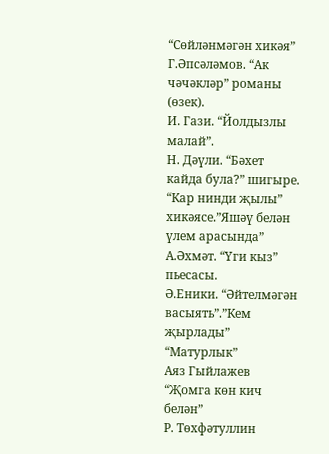“Сөйләнмәгән хикәя”
Г.Әпсәләмов. “Ак чәчәкләр” романы (өзек).
И. Гази. “Йолдызлы малай”.
Н. Дәүли. “Бәхет кайда була?” шигыре. “Кар нинди җылы” хикәясе.”Яшәү белән үлем арасында”
А.Әхмәт. “Үги кыз” пьесасы.
Ә.Еники. “Әйтелмәгән васыять”.”Кем җырлады” “Матурлык”
Аяз Гыйлажев “Җомга көн кич белән”
Р. Төхфәтуллин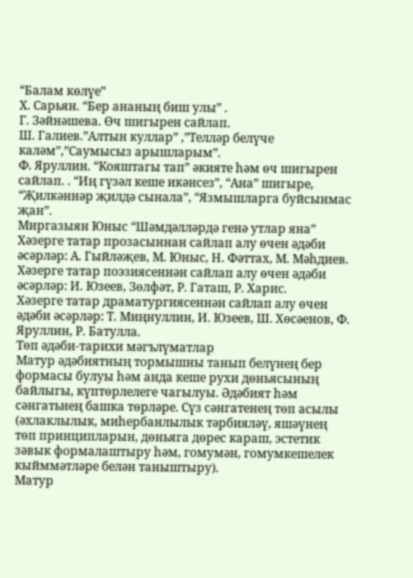“Балам көлүе”
Х. Сарьян. “Бер ананың биш улы” .
Г. Зәйнәшева. Өч шигырен сайлап.
Ш. Галиев.”Алтын куллар” ,”Телләр белүче каләм”,”Саумысыз арышларым”.
Ф. Яруллин. “Кояштагы тап” әкияте һәм өч шигырен сайлап. . “Иң гүзәл кеше икәнсез”, “Ана” шигыре, “Җилкәннәр җилдә сынала”, “Язмышларга буйсынмас җан”.
Миргазыян Юныс “Шәмдәлләрдә генә утлар яна”
Хәзерге татар прозасыннан сайлап алу өчен әдәби әсәрләр: А. Гыйләҗев, М. Юныс, Н. Фәттах, М. Мәһдиев.
Хәзерге татар поэзиясеннән сайлап алу өчен әдәби әсәрләр: И. Юзеев, Зөлфәт, Р. Гаташ, Р. Харис.
Хәзерге татар драматургиясеннән сайлап алу өчен әдәби әсәрләр: Т. Миңнуллин, И. Юзеев, Ш. Хөсәенов, Ф. Яруллин, Р. Батулла.
Төп әдәби-тарихи мәгълүматлар
Матур әдәбиятның тормышны танып белүнең бер формасы булуы һәм анда кеше рухи дөньясының байлыгы, күптөрлелеге чагылуы. Әдәбият һәм сәнгатьнең башка төрләре. Сүз сәнгатенең төп асылы (әхлаклылык, миһербанлылык тәрбияләү, яшәүнең төп принципларын, дөньяга дөрес караш, эстетик зәвык формалаштыру һәм, гомумән, гомумкешелек кыйммәтләре белән таныштыру).
Матур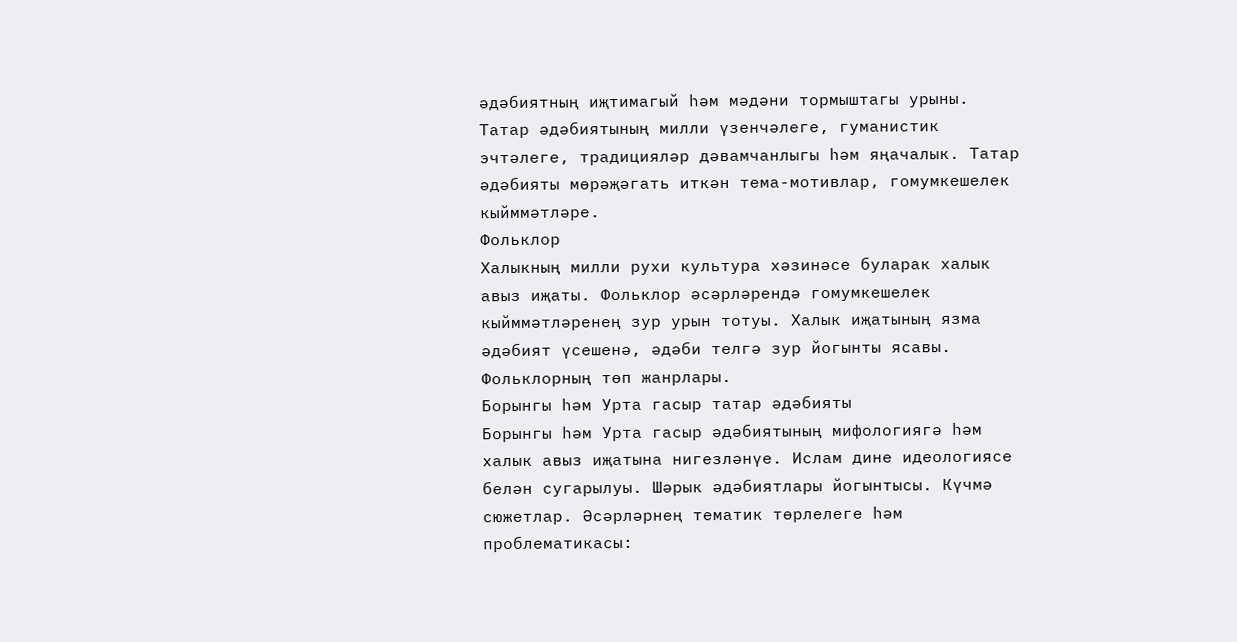әдәбиятның иҗтимагый һәм мәдәни тормыштагы урыны. Татар әдәбиятының милли үзенчәлеге, гуманистик эчтәлеге, традицияләр дәвамчанлыгы һәм яңачалык. Татар әдәбияты мөрәҗәгать иткән тема-мотивлар, гомумкешелек кыйммәтләре.
Фольклор
Халыкның милли рухи культура хәзинәсе буларак халык авыз иҗаты. Фольклор әсәрләрендә гомумкешелек кыйммәтләренең зур урын тотуы. Халык иҗатының язма әдәбият үсешенә, әдәби телгә зур йогынты ясавы. Фольклорның төп жанрлары.
Борынгы һәм Урта гасыр татар әдәбияты
Борынгы һәм Урта гасыр әдәбиятының мифологиягә һәм халык авыз иҗатына нигезләнүе. Ислам дине идеологиясе белән сугарылуы. Шәрык әдәбиятлары йогынтысы. Күчмә сюжетлар. Әсәрләрнең тематик төрлелеге һәм проблематикасы: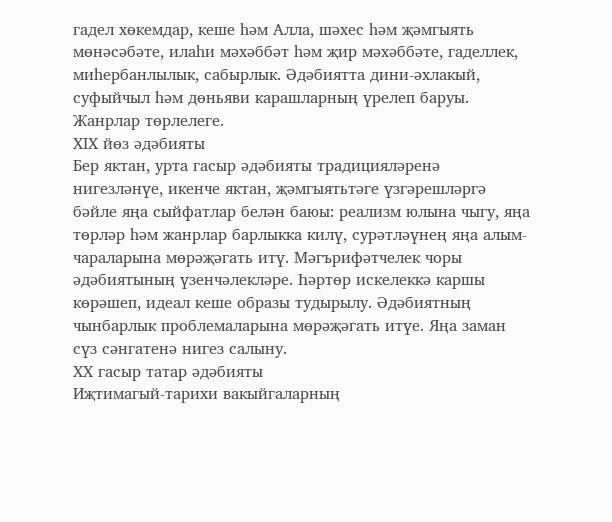гадел хөкемдар, кеше һәм Алла, шәхес һәм җәмгыять мөнәсәбәте, илаһи мәхәббәт һәм җир мәхәббәте, гаделлек, миһербанлылык, сабырлык. Әдәбиятта дини-әхлакый, суфыйчыл һәм дөньяви карашларның үрелеп баруы. Жанрлар төрлелеге.
ХIХ йөз әдәбияты
Бер яктан, урта гасыр әдәбияты традицияләренә нигезләнүе, икенче яктан, җәмгыятьтәге үзгәрешләргә бәйле яңа сыйфатлар белән баюы: реализм юлына чыгу, яңа төрләр һәм жанрлар барлыкка килү, сурәтләүнең яңа алым-чараларына мөрәҗәгать итү. Мәгърифәтчелек чоры әдәбиятының үзенчәлекләре. Һәртөр искелеккә каршы көрәшеп, идеал кеше образы тудырылу. Әдәбиятның чынбарлык проблемаларына мөрәҗәгать итүе. Яңа заман сүз сәнгатенә нигез салыну.
ХХ гасыр татар әдәбияты
Иҗтимагый-тарихи вакыйгаларның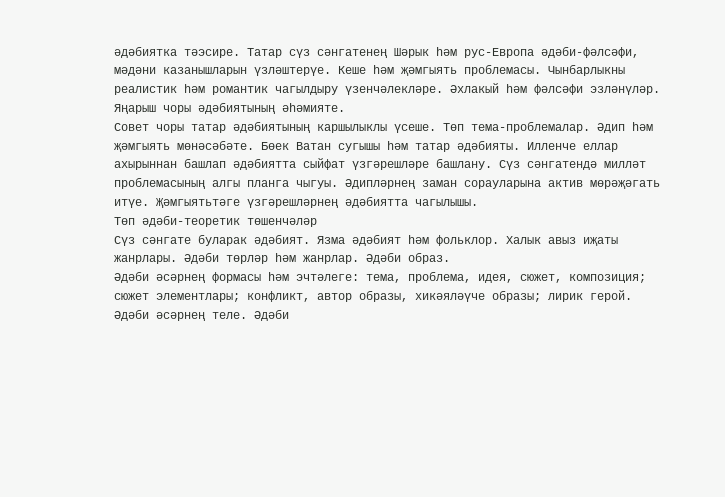әдәбиятка тәэсире. Татар сүз сәнгатенең Шәрык һәм рус-Европа әдәби-фәлсәфи, мәдәни казанышларын үзләштерүе. Кеше һәм җәмгыять проблемасы. Чынбарлыкны реалистик һәм романтик чагылдыру үзенчәлекләре. Әхлакый һәм фәлсәфи эзләнүләр. Яңарыш чоры әдәбиятының әһәмияте.
Совет чоры татар әдәбиятының каршылыклы үсеше. Төп тема-проблемалар. Әдип һәм җәмгыять мөнәсәбәте. Бөек Ватан сугышы һәм татар әдәбияты. Илленче еллар ахырыннан башлап әдәбиятта сыйфат үзгәрешләре башлану. Сүз сәнгатендә милләт проблемасының алгы планга чыгуы. Әдипләрнең заман сорауларына актив мөрәҗәгать итүе. Җәмгыятьтәге үзгәрешләрнең әдәбиятта чагылышы.
Төп әдәби-теоретик төшенчәләр
Сүз сәнгате буларак әдәбият. Язма әдәбият һәм фольклор. Халык авыз иҗаты жанрлары. Әдәби төрләр һәм жанрлар. Әдәби образ.
Әдәби әсәрнең формасы һәм эчтәлеге: тема, проблема, идея, сюжет, композиция; сюжет элементлары; конфликт, автор образы, хикәяләүче образы; лирик герой.
Әдәби әсәрнең теле. Әдәби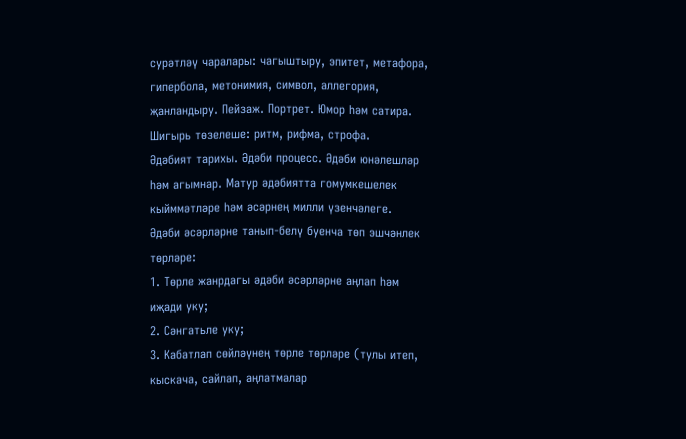сурәтләү чаралары: чагыштыру, эпитет, метафора, гипербола, метонимия, символ, аллегория, җанландыру. Пейзаж. Портрет. Юмор һәм сатира.
Шигырь төзелеше: ритм, рифма, строфа.
Әдәбият тарихы. Әдәби процесс. Әдәби юнәлешләр һәм агымнар. Матур әдәбиятта гомумкешелек кыйммәтләре һәм әсәрнең милли үзенчәлеге.
Әдәби әсәрләрне танып-белү буенча төп эшчәнлек төрләре:
1. Төрле жанрдагы әдәби әсәрләрне аңлап һәм иҗади уку;
2. Сәнгатьле уку;
3. Кабатлап сөйләүнең төрле төрләре (тулы итеп, кыскача, сайлап, аңлатмалар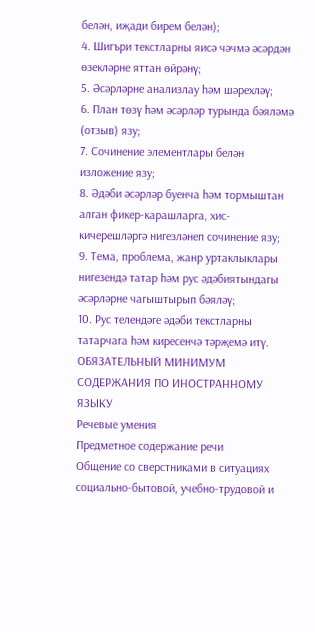белән, иҗади бирем белән);
4. Шигъри текстларны яисә чәчмә әсәрдән өзекләрне яттан өйрәнү;
5. Әсәрләрне анализлау һәм шәрехләү;
6. План төзү һәм әсәрләр турында бәяләмә (отзыв) язу;
7. Сочинение элементлары белән изложение язу;
8. Әдәби әсәрләр буенча һәм тормыштан алган фикер-карашларга, хис-кичерешләргә нигезләнеп сочинение язу;
9. Тема, проблема, жанр уртаклыклары нигезендә татар һәм рус әдәбиятындагы әсәрләрне чагыштырып бәяләү;
10. Рус телендәге әдәби текстларны татарчага һәм киресенчә тәрҗемә итү.
ОБЯЗАТЕЛЬНЫЙ МИНИМУМ СОДЕРЖАНИЯ ПО ИНОСТРАННОМУ ЯЗЫКУ
Речевые умения
Предметное содержание речи
Общение со сверстниками в ситуациях социально-бытовой, учебно-трудовой и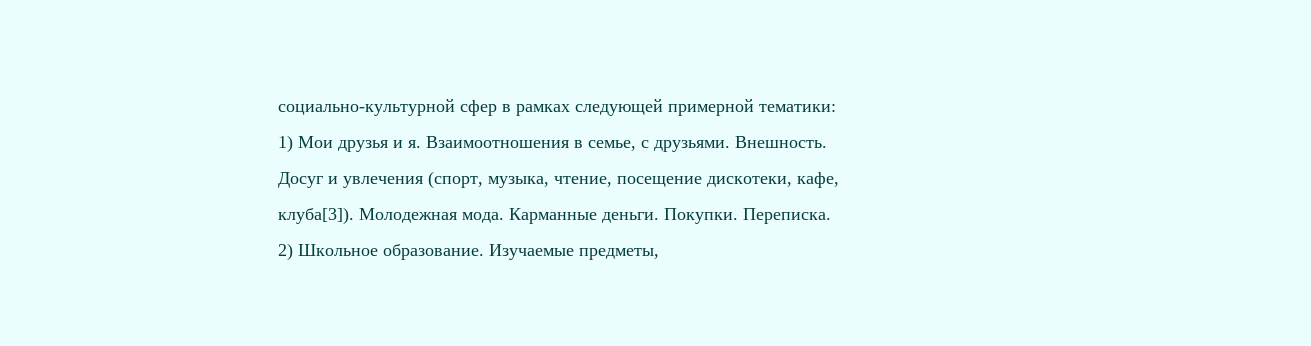социально-культурной сфер в рамках следующей примерной тематики:
1) Мои друзья и я. Взаимоотношения в семье, с друзьями. Внешность. Досуг и увлечения (спорт, музыка, чтение, посещение дискотеки, кафе, клуба[3]). Молодежная мода. Карманные деньги. Покупки. Переписка.
2) Школьное образование. Изучаемые предметы,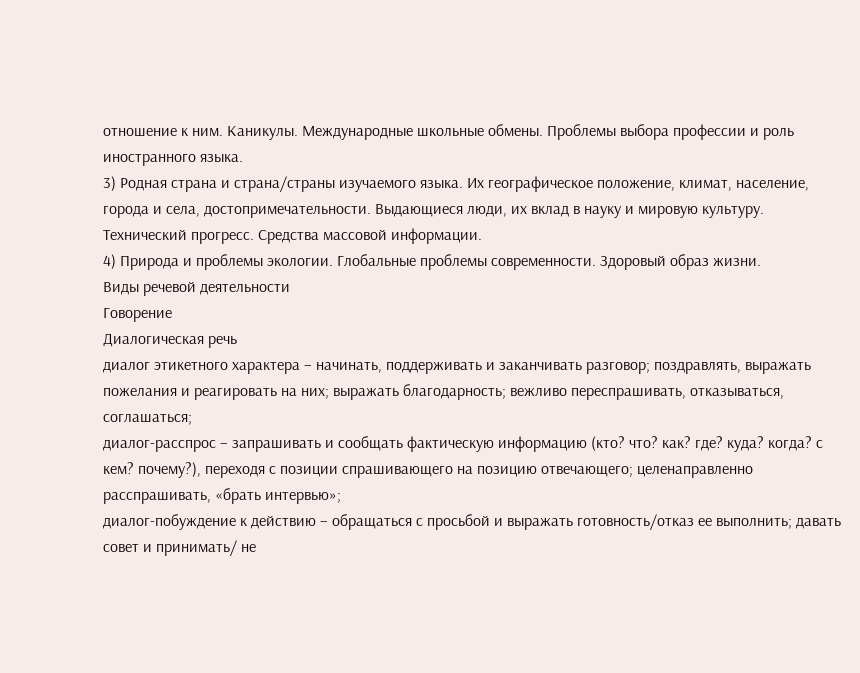отношение к ним. Каникулы. Международные школьные обмены. Проблемы выбора профессии и роль иностранного языка.
3) Родная страна и страна/страны изучаемого языка. Их географическое положение, климат, население, города и села, достопримечательности. Выдающиеся люди, их вклад в науку и мировую культуру. Технический прогресс. Средства массовой информации.
4) Природа и проблемы экологии. Глобальные проблемы современности. Здоровый образ жизни.
Виды речевой деятельности
Говорение
Диалогическая речь
диалог этикетного характера – начинать, поддерживать и заканчивать разговор; поздравлять, выражать пожелания и реагировать на них; выражать благодарность; вежливо переспрашивать, отказываться, соглашаться;
диалог-расспрос – запрашивать и сообщать фактическую информацию (кто? что? как? где? куда? когда? с кем? почему?), переходя с позиции спрашивающего на позицию отвечающего; целенаправленно расспрашивать, «брать интервью»;
диалог-побуждение к действию – обращаться с просьбой и выражать готовность/отказ ее выполнить; давать совет и принимать/ не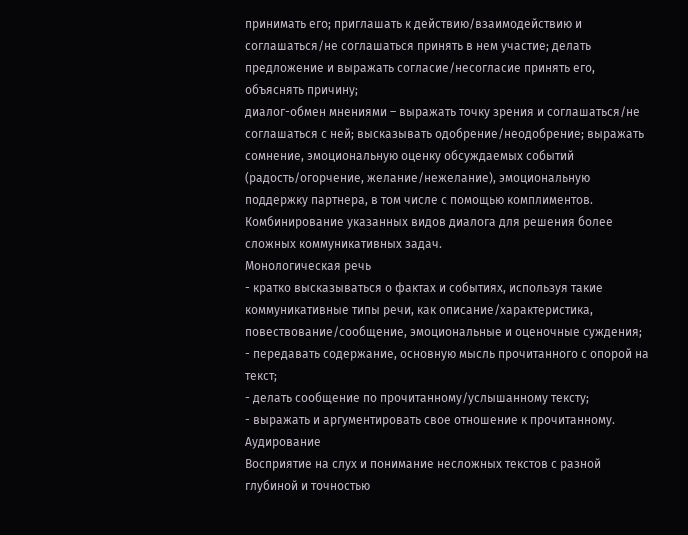принимать его; приглашать к действию/взаимодействию и соглашаться/не соглашаться принять в нем участие; делать предложение и выражать согласие/несогласие принять его, объяснять причину;
диалог-обмен мнениями – выражать точку зрения и соглашаться/не соглашаться с ней; высказывать одобрение/неодобрение; выражать сомнение, эмоциональную оценку обсуждаемых событий (радость/огорчение, желание/нежелание), эмоциональную поддержку партнера, в том числе с помощью комплиментов.
Комбинирование указанных видов диалога для решения более сложных коммуникативных задач.
Монологическая речь
- кратко высказываться о фактах и событиях, используя такие коммуникативные типы речи, как описание/характеристика, повествование/сообщение, эмоциональные и оценочные суждения;
- передавать содержание, основную мысль прочитанного с опорой на текст;
- делать сообщение по прочитанному/услышанному тексту;
- выражать и аргументировать свое отношение к прочитанному.
Аудирование
Восприятие на слух и понимание несложных текстов с разной глубиной и точностью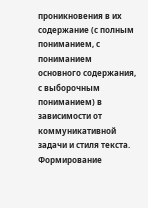проникновения в их содержание (с полным пониманием, с пониманием основного содержания, с выборочным пониманием) в зависимости от коммуникативной задачи и стиля текста.
Формирование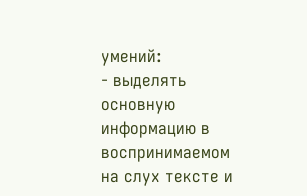умений:
- выделять основную информацию в воспринимаемом на слух тексте и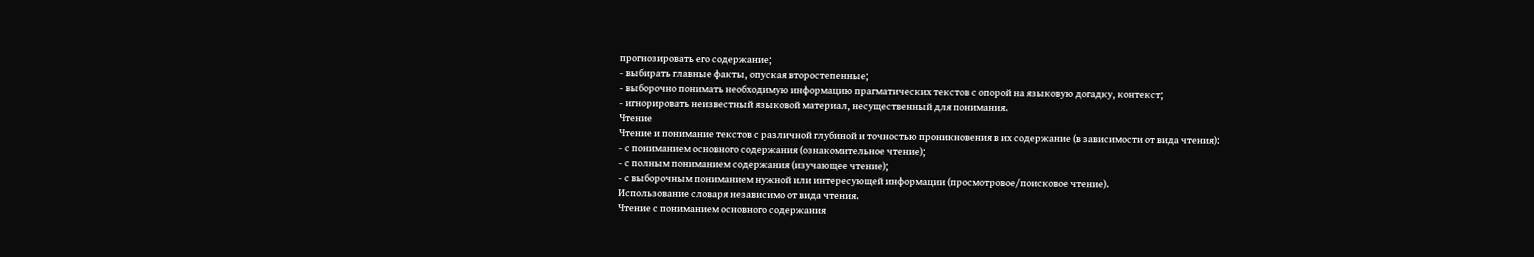прогнозировать его содержание;
- выбирать главные факты, опуская второстепенные;
- выборочно понимать необходимую информацию прагматических текстов с опорой на языковую догадку, контекст;
- игнорировать неизвестный языковой материал, несущественный для понимания.
Чтение
Чтение и понимание текстов с различной глубиной и точностью проникновения в их содержание (в зависимости от вида чтения):
- с пониманием основного содержания (ознакомительное чтение);
- с полным пониманием содержания (изучающее чтение);
- с выборочным пониманием нужной или интересующей информации (просмотровое/поисковое чтение).
Использование словаря независимо от вида чтения.
Чтение с пониманием основного содержания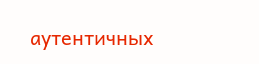аутентичных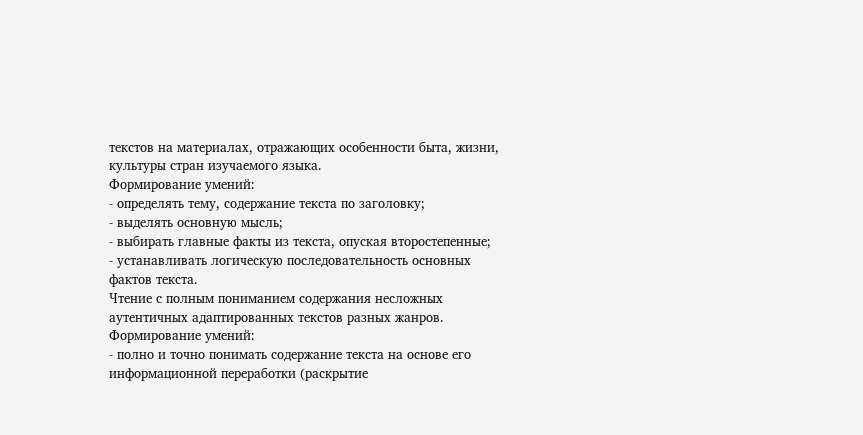текстов на материалах, отражающих особенности быта, жизни, культуры стран изучаемого языка.
Формирование умений:
- определять тему, содержание текста по заголовку;
- выделять основную мысль;
- выбирать главные факты из текста, опуская второстепенные;
- устанавливать логическую последовательность основных фактов текста.
Чтение с полным пониманием содержания несложных аутентичных адаптированных текстов разных жанров.
Формирование умений:
- полно и точно понимать содержание текста на основе его информационной переработки (раскрытие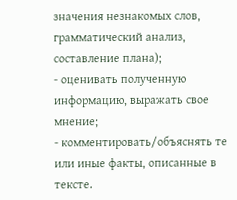значения незнакомых слов, грамматический анализ, составление плана);
- оценивать полученную информацию, выражать свое мнение;
- комментировать/объяснять те или иные факты, описанные в тексте.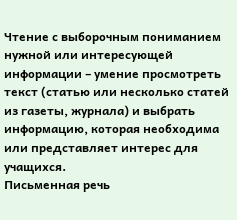Чтение с выборочным пониманием нужной или интересующей информации – умение просмотреть текст (статью или несколько статей из газеты, журнала) и выбрать информацию, которая необходима или представляет интерес для учащихся.
Письменная речь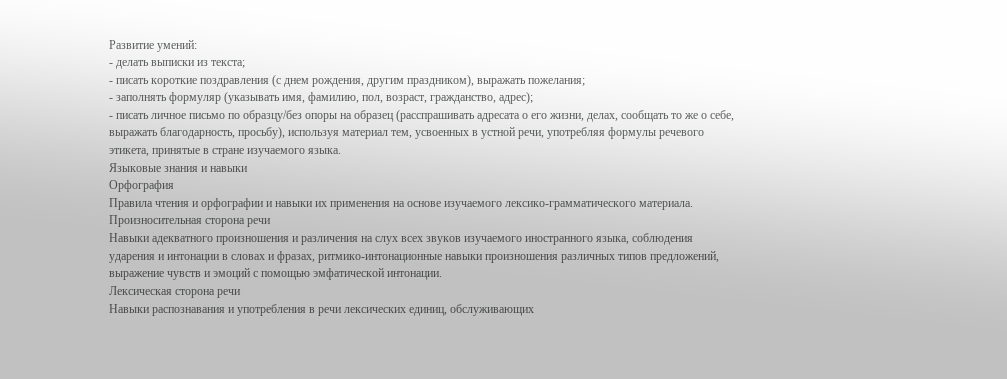Развитие умений:
- делать выписки из текста;
- писать короткие поздравления (с днем рождения, другим праздником), выражать пожелания;
- заполнять формуляр (указывать имя, фамилию, пол, возраст, гражданство, адрес);
- писать личное письмо по образцу/без опоры на образец (расспрашивать адресата о его жизни, делах, сообщать то же о себе, выражать благодарность, просьбу), используя материал тем, усвоенных в устной речи, употребляя формулы речевого этикета, принятые в стране изучаемого языка.
Языковые знания и навыки
Орфография
Правила чтения и орфографии и навыки их применения на основе изучаемого лексико-грамматического материала.
Произносительная сторона речи
Навыки адекватного произношения и различения на слух всех звуков изучаемого иностранного языка, соблюдения ударения и интонации в словах и фразах, ритмико-интонационные навыки произношения различных типов предложений, выражение чувств и эмоций с помощью эмфатической интонации.
Лексическая сторона речи
Навыки распознавания и употребления в речи лексических единиц, обслуживающих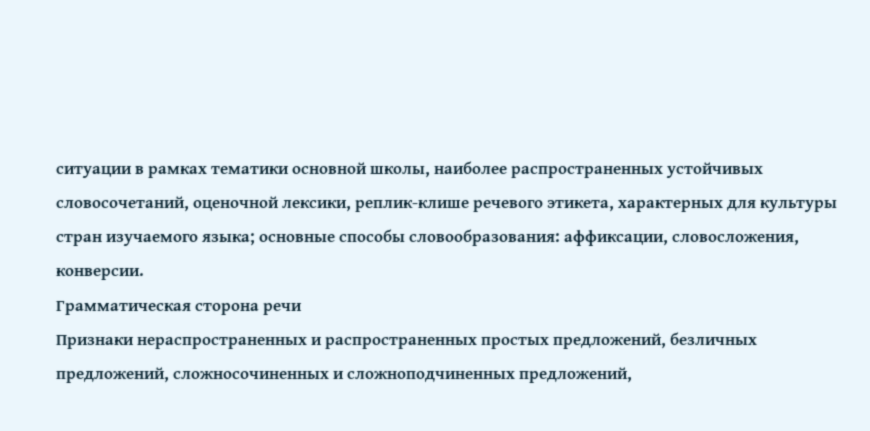ситуации в рамках тематики основной школы, наиболее распространенных устойчивых словосочетаний, оценочной лексики, реплик-клише речевого этикета, характерных для культуры стран изучаемого языка; основные способы словообразования: аффиксации, словосложения, конверсии.
Грамматическая сторона речи
Признаки нераспространенных и распространенных простых предложений, безличных предложений, сложносочиненных и сложноподчиненных предложений,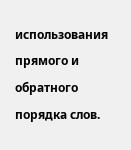использования прямого и обратного порядка слов.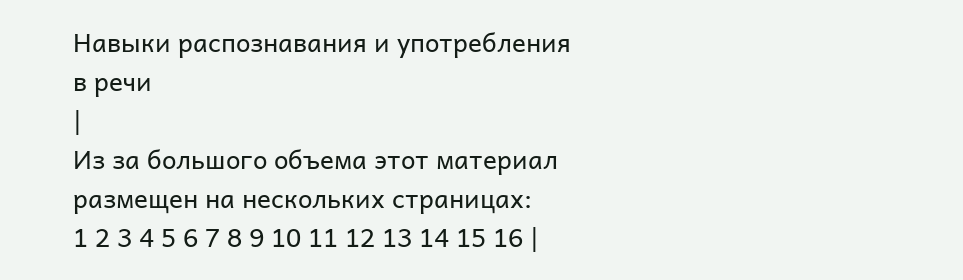Навыки распознавания и употребления в речи
|
Из за большого объема этот материал размещен на нескольких страницах:
1 2 3 4 5 6 7 8 9 10 11 12 13 14 15 16 |